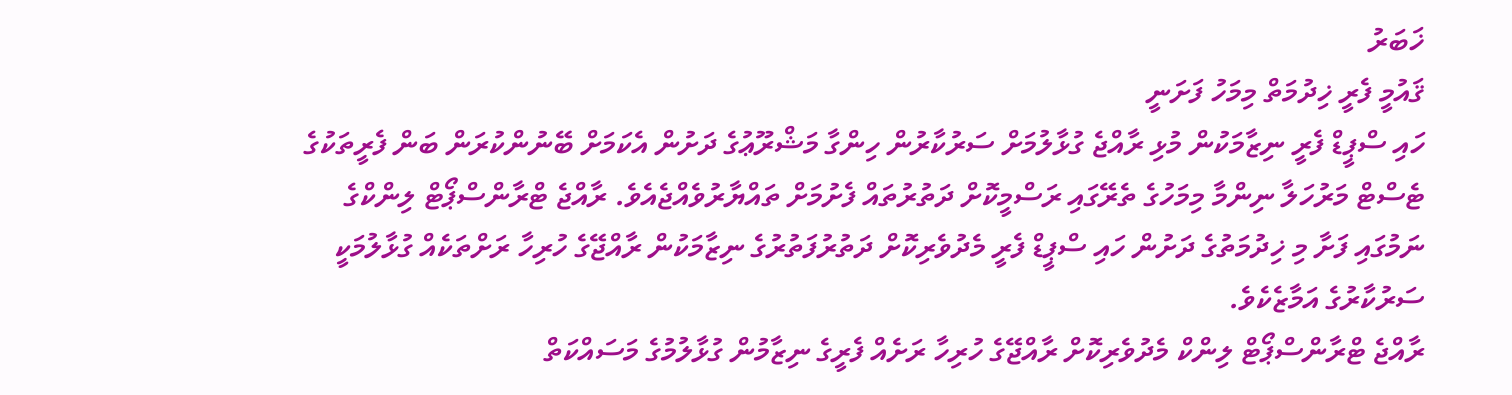ޚަބަރު
ޤައުމީ ފެރީ ޚިދުމަތް މިމަހު ފަށަނީ
ހައި ސްޕީޑް ފެރީ ނިޒާމަކުން މުޅި ރާއްޖެ ގުޅާލުމަށް ސަރުކާރުން ހިންގާ މަޝްރޫޢުގެ ދަށުން އެކަމަށް ބޭނުންކުރަން ބަން ފެރީތަކުގެ ޓެސްޓް މަރުހަލާ ނިންމާ މިމަހުގެ ތެރޭގައި ރަސްމީކޮށް ދަތުރުތައް ފެށުމަށް ތައްޔާރުވެއްޖެއެވެ. ރާއްޖެ ޓްރާންސްޕޯޓް ލިންކްގެ ނަމުގައި ފަށާ މި ޚިދުމަތުގެ ދަށުން ހައި ސްޕީޑް ފެރީ މެދުވެރިކޮށް ދަތުރުފަތުރުގެ ނިޒާމަކުން ރާއްޖޭގެ ހުރިހާ ރަށްތަކެއް ގުޅާލުމަކީ ސަރުކާރުގެ އަމާޒެކެވެ.
ރާއްޖެ ޓްރާންސްޕޯޓް ލިންކް މެދުވެރިކޮށް ރާއްޖޭގެ ހުރިހާ ރަށެއް ފެރީގެ ނިޒާމުން ގުޅާލުމުގެ މަސައްކަތް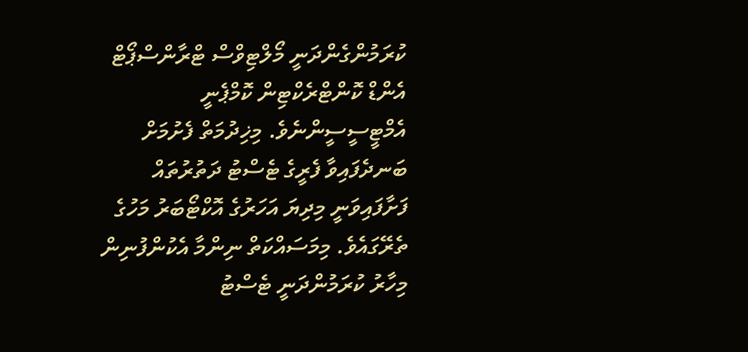ކުރަމުންގެންދަނީ މޯލްޓިވްސް ޓްރާންސްޕޯޓް އެންޑް ކޮންޓްރެކްޓިން ކޮމްޕެނީ އެމްޓީސީސީންނެވެ. މިޚިދުމަތް ފެށުމަށް ބަނދެފައިވާ ފެރީގެ ޓެސްޓު ދަތުރުތައް ފަށާފައިވަނީ މިދިޔަ އަހަރުގެ އޮކްޓޯބަރު މަހުގެ ތެރޭގައެވެ. މިމަސައްކަތް ނިންމާ އެކުންފުނިން މިހާރު ކުރަމުންދަނީ ޓެސްޓު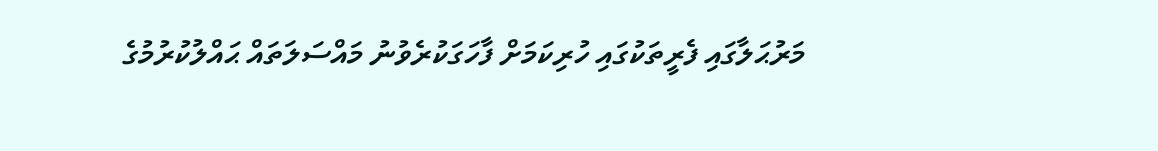މަރުޙަލާގައި ފެރީތަކުގައި ހުރިކަމަށް ފާހަގަކުރެވުނު މައްސަލަތައް ޙައްލުކުރުމުގެ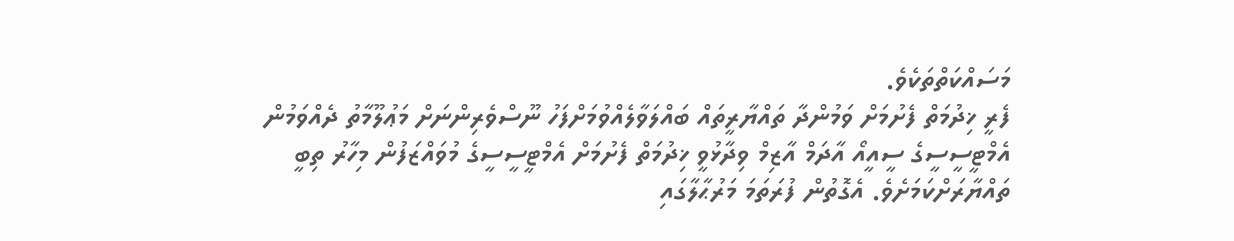މަސައްކަތްތަކެވެ.
ފެރީ ޚިދުމަތް ފެށުމަށް ވަމުންދާ ތައްޔާރީތައް ބައްލަވާލެއްވުމަށްފަހު ނޫސްވެރިންނަށް މަޢުލޫމާތު ދެއްވަމުން އެމްޓީސީސީގެ ސީއީއޯ އާދަމް އާޒިމް ވިދާޅުވީ ޚިދުމަތް ފެށުމަށް އެމްޓީސީސީގެ މުވައްޒަފުން މިހާރު ތިބީ ތައްޔާރަށްކަމަށެވެ. އެގޮތުން ފުރަތަމަ މަރުޙާލާގައި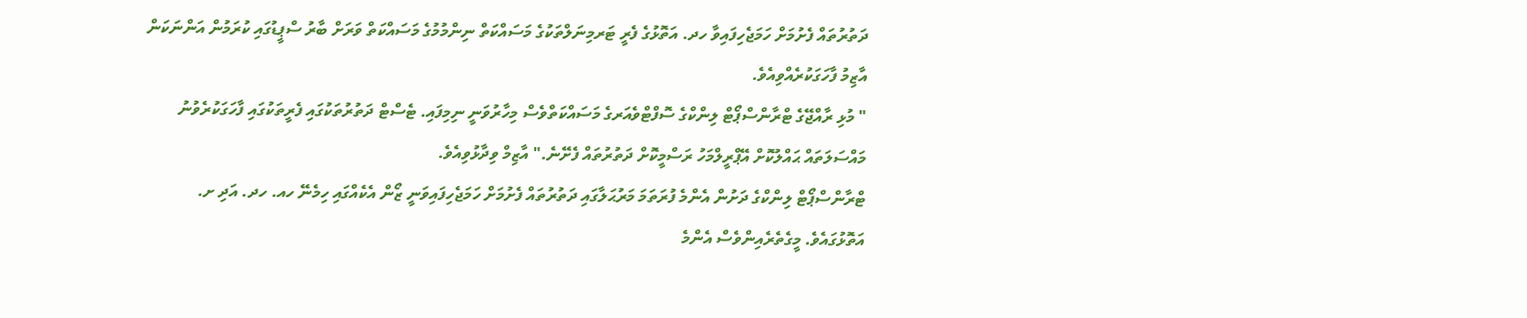ދަތުރުތައް ފެށުމަށް ހަމަޖެހިފައިވާ ހދ. އަތޮޅުގެ ފެރީ ޓަރމިނަލްތަކުގެ މަސައްކަތް ނިންމުމުގެ މަސައްކަތް ވަރަށް ބާރު ސްޕީޑުގައި ކުރަމުން އަންނަކަން އާޒިމު ފާހަގަކުރެއްވިއެވެ.
" މުޅި ރާއްޖޭގެ ޓްރާންސްޕޯޓް ލިންކްގެ ސޮފްޓްވެއަރގެ މަސައްކަތްވެސް މިހާރުވަނީ ނިމިފައި. ޓެސްޓް ދަތުރުތަކުގައި ފެރީތަކުގައި ފާހަގަކުރެވުނު މައްސަލަތައް ޙައްލުކޮށް އޭޕްރީލްމަހު ރަސްމީކޮށް ދަތުރުތައް ފެށޭނެ." އާޒިމް ވިދާޅުވިއެވެ.
ޓްރާންސްޕޯޓް ލިންކްގެ ދަށުން އެންމެ ފުރަތަމަ މަރުޙަލާގައި ދަތުރުތައް ފެށުމަށް ހަމަޖެހިފައިވަނީ ޒޯން އެކެއްގައި ހިމެނޭ ހއ. ހދ. އަދި ށ. އަތޮޅުގައެވެ. މީގެތެރެއިންވެސް އެންމެ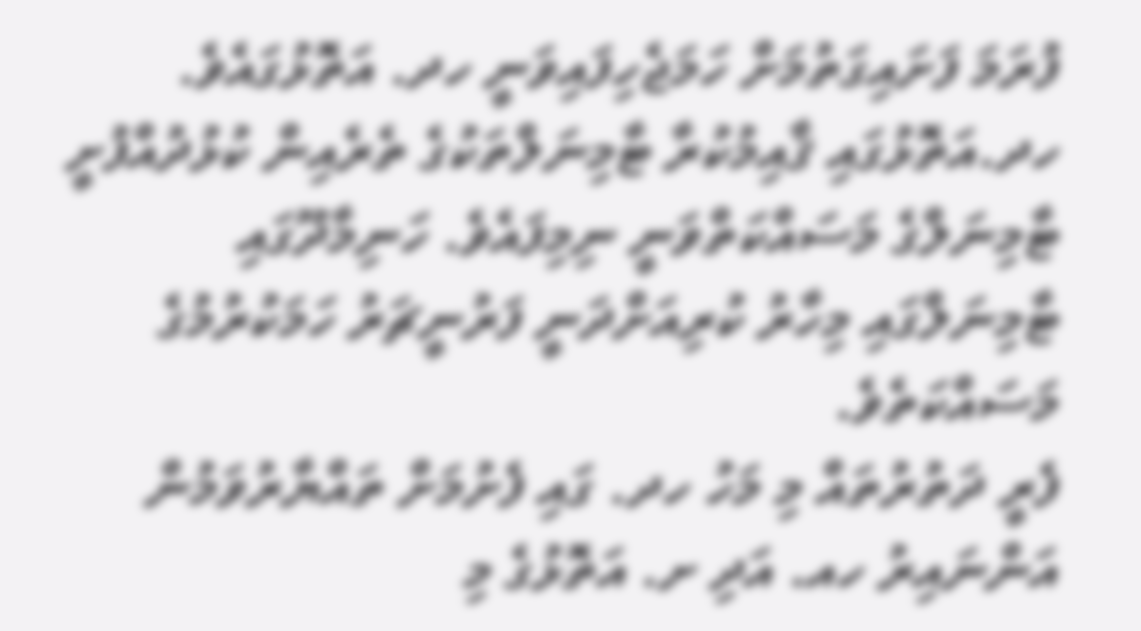ފުރަމަ ފަށައިގަތުމަށް ހަމަޖެހިފައިވަނީ ހދ. އަތޮޅުގައެވެ. ހދ.އަތޮޅުގައި ޤާއިމުކުރާ ޓާމިނަލްތަކުގެ ތެރެއިން ކުޅުދުއްފުށީ ޓާމިނަލްގެ މަސައްކަތްވަނީ ނިމިފައެވެ. ހަނިމާދޫގައި ޓާމިނަލްގައި މިހާރު ކުރިއަށްދަނީ ފަރުނީޗަރު ހަމަކުރުމުގެ މަސައްކަތެވެ.
ފެރީ ދަތުރުތައް މި މަހު ހދ. ގައި ފެށުމަށް ތައްޔާރުވަމުން އަންނައިރު ހއ. އަދި ށ. އަތޮޅުގެ މި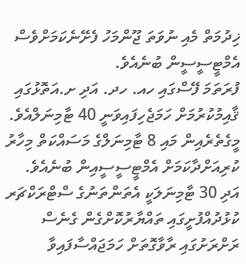ޚިދުމަތް މެއި ނުވަތަ ޖޫންމަހު ފެށޭނެކަމަށްވެސް އެމްޓީސީސީން ބުނެއެވެ.
ފުރަތަމަ ފޭސްގައި ހއ. ހދ. އަދި ށ.އަތޮޅުގައި ޤާއިމުކުރުމަށް ހަމަޖެހިފައިވަނީ 40 ޓާމިނަލްއެވެ. މީގެތެރެއިން މައި 8 ޓާމިނަލްގެ މަސައްކަތް މިހާރު ކުރިއަށްދާކަމަށް އެމްޓީސީސީއިން ބުނެއެވެ. އަދި 30 ޓާމިނަލަކީ އެތަންތަނުގެ ސްޓްރަކްޗަރ ކުޅުދުއްފުށީގައި ތައްޔާރުކޮށްގެން ގެނެސް ރަށްރަށުގައި ރާވާގޮތަށް ހަމަޖައްސާފައިވާ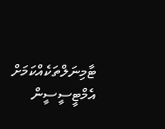ޓާމިނަލްތަކެއްކަމަށް އެމްޓީސީސީން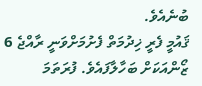ބުނެއެވެ.
ޤައުމީ ފެރީ ޚިދުމަތް ފެށުމަށްވަނީ ރާއްޖެ 6 ޒޯންއަކަށް ބަހާލާފައެވެ. ފުރަތަމަ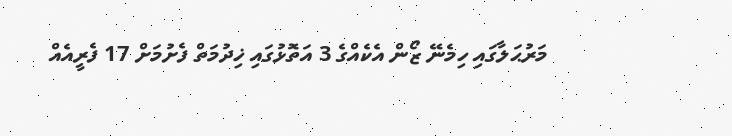މަރުޙަލާގައި ހިމެނޭ ޒޯން އެކެއްގެ 3 އަތޮޅުގައި ޚިދުމަތް ފެށުމަށް 17 ފެރީއެއް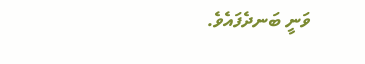ވަނީ ބަނދެފައެވެ.